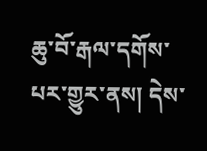ཆུ་བོ་རྒལ་དགོས་པར་གྱུར་ནས། དེས་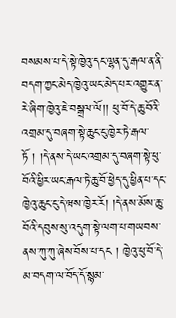བསམས་པ་དེ་སྟེ་ཁྱེའུ་དང་ལྷན་དུ་རྒལ་ན་ནི་བདག་ཀྱང་མེད་ཁྱེའུ་ཡང་མེད་པར་འགྱུར་ན་རེ་ཞིག་ཁྱེའུ་ཇེ་བསྒྲལ་ལོ།། ཕུ་བོ་དེ་ཆུ་བོའི་འགྲམ་དུ་བཞག་སྟེ་ཆུང་ངུ་ཁྱེར་ཏེ་རྒལ་ཏོ ། །དེ་ནས་དེ་ཡང་འགྲམ་དུ་བཞག་སྟེ་ཕུ་བོའི་ཕྱིར་ཡང་རྒལ་ཏེ་ཆུ་བོ་ཕྱེད་དུ་ཕྱིན་པ་དང་ཁྱེའུ་ཆུང་ངུ་དེ་ཝས་ཁྱེར་རོ། །དེ་ནས་མོས་ཆུ་བོའི་དབུས་སུ་འདུག་སྟེ་ལག་པ་གཡབས་ནས་ཀུ་ཀུ་ཞེས་བོས་པ་དང ། ཁྱེའུ་ཕུ་བོ་དེ་མ་བདག་ལ་བོད་དོ་སྙམ་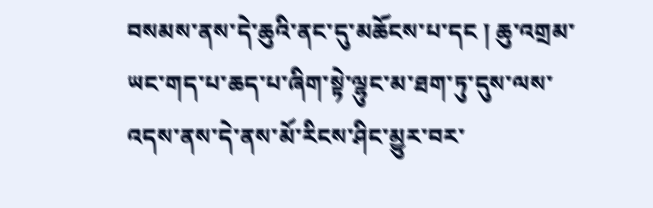བསམས་ནས་དེ་ཆུའི་ནང་དུ་མཆོངས་པ་དང ། ཆུ་འགྲམ་ཡང་གད་པ་ཆད་པ་ཞིག་སྟེ་ལྷུང་མ་ཐག་ཏུ་དུས་ལས་འདས་ནས་དེ་ནས་མོ་རིངས་ཤིང་མྱུར་བར་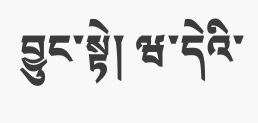བྱུང་སྟེ། ཝ་དེའི་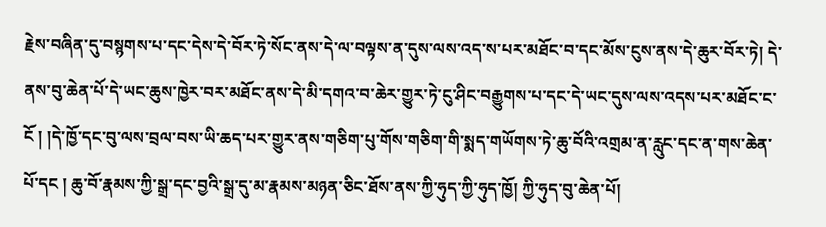རྗེས་བཞིན་དུ་བསྙགས་པ་དང་དེས་དེ་བོར་ཏེ་སོང་ནས་དེ་ལ་བལྟས་ན་དུས་ལས་འད་ས་པར་མཐོང་བ་དང་མོས་ངུས་ནས་དེ་ཆུར་བོར་ཏེ། དེ་ནས་བུ་ཆེན་པོ་དེ་ཡང་ཆུས་ཁྱེར་བར་མཐོང་ནས་དེ་མི་དགའ་བ་ཆེར་གྱུར་ཏེ་ངུ་ཤིང་བརྒྱུགས་པ་དང་དེ་ཡང་དུས་ལས་འདས་པར་མཐོང་ང་ངོ ། །དེ་ཁྱོ་དང་བུ་ལས་བྲལ་བས་ཡི་ཆད་པར་གྱུར་ནས་གཅིག་པུ་གོས་གཅིག་གི་སྨད་གཡོགས་ཏེ་ཆུ་བོའི་འགྲམ་ན་རླུང་དང་ན་གས་ཆེན་པོ་དང ། ཆུ་བོ་རྣམས་ཀྱི་སྒྲ་དང་བྱའི་སྒྲ་དུ་མ་རྣམས་མཉན་ཅིང་ཐོས་ནས་ཀྱི་ཧུད་ཀྱི་ཧུད་ཁྱོ། ཀྱི་ཧུད་བུ་ཆེན་པོ།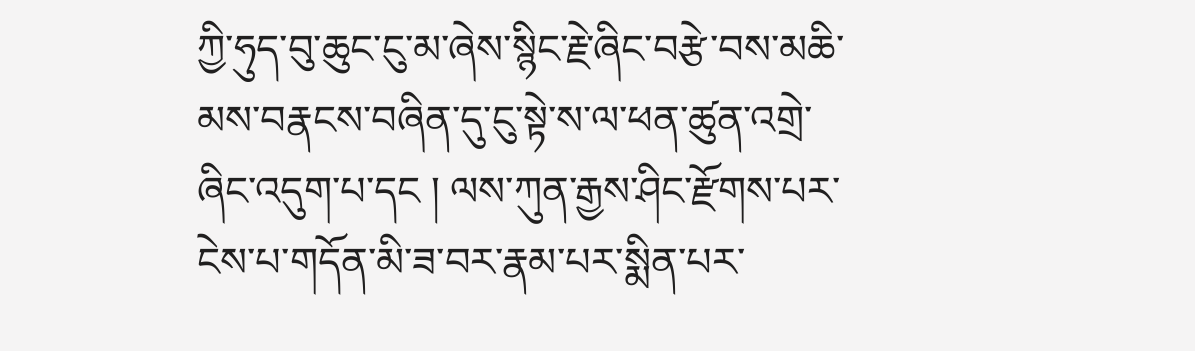ཀྱི་ཧུད་བུ་ཆུང་ངུ་མ་ཞེས་སྙིང་རྗེ་ཞིང་བརྩེ་བས་མཆི་མས་བརྣངས་བཞིན་དུ་ངུ་སྟེ་ས་ལ་ཕན་ཚུན་འགྲེ་ཞིང་འདུག་པ་དང ། ལས་ཀུན་རྒྱས་ཤིང་རྫོགས་པར་ངེས་པ་གདོན་མི་ཟ་བར་རྣམ་པར་སྨིན་པར་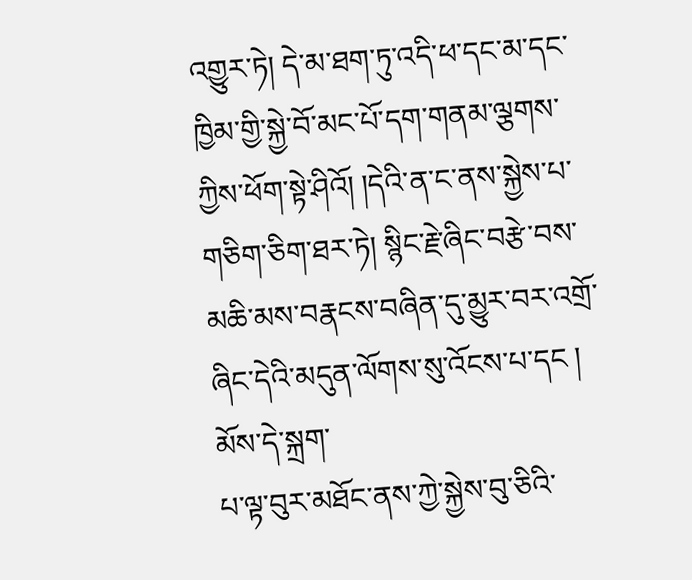འགྱུར་ཏེ། དེ་མ་ཐག་ཏུ་འདི་ཕ་དང་མ་དང་ཁྱིམ་གྱི་སྐྱེ་བོ་མང་པོ་དག་གནམ་ལྕགས་ཀྱིས་ཕོག་སྟེ་ཤིའོ། །དེའི་ན་ང་ནས་སྐྱེས་པ་གཅིག་ཅིག་ཐར་ཏེ། སྙིང་རྗེ་ཞིང་བརྩེ་བས་མཆི་མས་བརྣངས་བཞིན་དུ་མྱུར་བར་འགྲོ་ཞིང་དེའི་མདུན་ལོགས་སུ་འོངས་པ་དང ། མོས་དེ་སྐྲག་
པ་ལྟ་བུར་མཐོང་ནས་ཀྱེ་སྐྱེས་བུ་ཅིའི་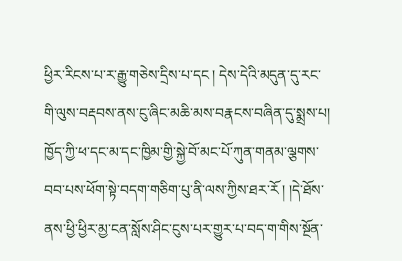ཕྱིར་རིངས་པ་ར་རྒྱུ་གཅེས་དྲིས་པ་དང ། དེས་དེའི་མདུན་དུ་རང་གི་ལུས་བརྡབས་ནས་ངུ་ཞིང་མཆི་མས་བརྣངས་བཞིན་དུ་སྨྲས་པ། ཁྱོད་ཀྱི་ཕ་དང་མ་དང་ཁྱིམ་གྱི་སྐྱེ་བོ་མང་པོ་ཀུན་གནམ་ལྕགས་བབ་པས་ཕོག་སྟེ་བདག་གཅིག་པུ་ནི་ལས་ཀྱིས་ཐར་རོ ། །དེ་ཐོས་ནས་ཕྱི་ཕྱིར་མྱ་ངན་སློས་ཤིང་ངུས་པར་གྱུར་པ་བད་ག་གིས་སྔོན་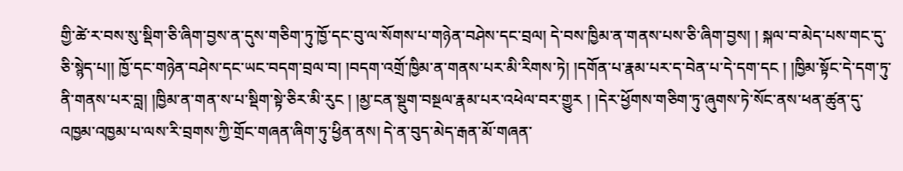གྱི་ཚེ་ར་བས་སུ་སྡིག་ཅི་ཞིག་བྱས་ན་དུས་གཅིག་ཏུ་ཁྱོ་དང་བུ་ལ་སོགས་པ་གཉེན་བཤེས་དང་བྲལ། དེ་བས་ཁྱིམ་ན་གནས་པས་ཅི་ཞིག་བྱས། ། སྐལ་བ་མེད་པས་གང་དུ་ཅི་སྙེད་པ།། ཁྱོ་དང་གཉེན་བཤེས་དང་ཡང་བདག་བྲལ་བ། །བདག་འགྲོ་ཁྱིམ་ན་གནས་པར་མི་རིགས་ཏེ། །དགོན་པ་རྣམ་པར་ད་བེན་པ་དེ་དག་དང ། །ཁྱིམ་སྟོང་དེ་དག་ཏུ་ནི་གནས་པར་བླ། །ཁྱིམ་ན་གན་ས་པ་སྡིག་སྟེ་ཅིར་མི་རུང ། །མྱ་ངན་སྡུག་བསྔལ་རྣམ་པར་འཕེལ་བར་གྱུར ། །དེར་ཕྱོགས་གཅིག་ཏུ་ཞུགས་ཏེ་སོང་ནས་ཕན་ཚུན་དུ་འཁྱམ་འཁྱམ་པ་ལས་རི་བྲགས་ཀྱི་གྲོང་གཞན་ཞིག་ཏུ་ཕྱིན་ནས། དེ་ན་བུད་མེད་རྒན་མོ་གཞན་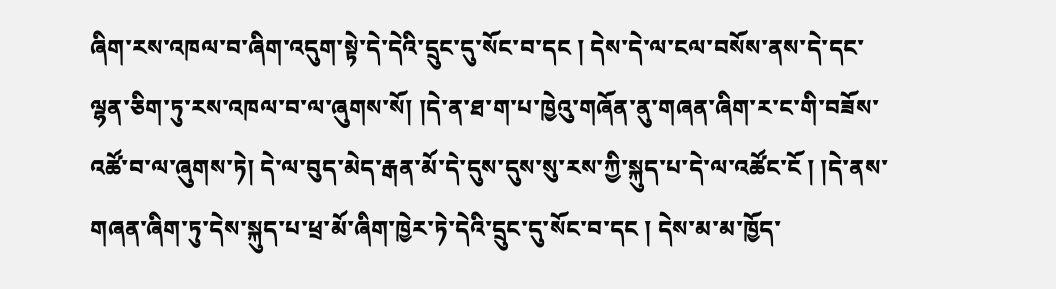ཞིག་རས་འཁལ་བ་ཞིག་འདུག་སྟེ་དེ་དེའི་དྲུང་དུ་སོང་བ་དང ། དེས་དེ་ལ་ངལ་བསོས་ནས་དེ་དང་ལྷན་ཅིག་ཏུ་རས་འཁལ་བ་ལ་ཞུགས་སོ། །དེ་ན་ཐ་ག་པ་ཁྱེའུ་གཞོན་ནུ་གཞན་ཞིག་ར་ང་གི་བཟོས་འཚོ་བ་ལ་ཞུགས་ཏེ། དེ་ལ་བུད་མེད་རྒན་མོ་དེ་དུས་དུས་སུ་རས་ཀྱི་སྐུད་པ་དེ་ལ་འཚོང་ངོ ། །དེ་ནས་གཞན་ཞིག་ཏུ་དེས་སྐུད་པ་ཕྲ་མོ་ཞིག་ཁྱེར་ཏེ་དེའི་དྲུང་དུ་སོང་བ་དང ། དེས་མ་མ་ཁྱོད་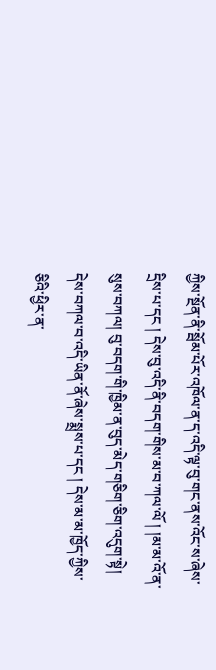ཀྱིས་སྔོན་ནི་སྦོམ་པོར་འཁོལ་ན་ད་འདི་ལྟ་བུ་གང་ནས་འོང་ས་ཞེས་དྲིས་པ་དང ། དེས་བུ་འདི་ནི་བདག་གིས་མ་བ་ཀལ་ལོ ། །མ་མ་འོ་ན་སུས་བཀལ། བུ་བདག་གི་ཁྱིམ་ན་བུད་མེད་གཅིག་ཅིག་འདུག་སྟེ། དེས་བཀལ་བ་འདི་ཡིན་ནོ་ཞེས་སྨྲས་པ་དང ། དེས་མ་མ་ཁྱོད་ཀྱིས་ཅིའི་ཕྱིར་ན་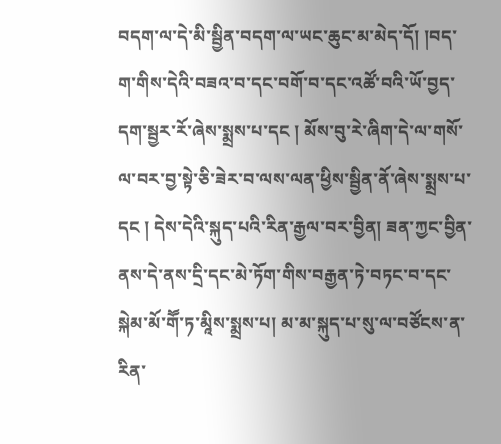བདག་ལ་དེ་མི་སྦྱིན་བདག་ལ་ཡང་ཆུང་མ་མེད་དོ། །བད་ག་གིས་དེའི་བཟའ་བ་དང་བགོ་བ་དང་འཚོ་བའི་ཡོ་བྱད་དག་སྦྱར་རོ་ཞེས་སྨྲས་པ་དང ། མོས་བུ་རེ་ཞིག་དེ་ལ་གསོ་ལ་བར་བྱ་སྟེ་ཅི་ཟེར་བ་ལས་ལན་ཕྱིས་སྦྱིན་ནོ་ཞེས་སྨྲས་པ་དང ། དེས་དེའི་སྐུད་པའི་རིན་རྒྱལ་བར་བྱིན། ཟན་ཀྱང་བྱིན་ནས་དེ་ནས་དྲི་དང་མེ་ཏོག་གིས་བརྒྱན་ཏེ་བཏང་བ་དང་སྐེམ་མོ་གཽ་ཏ་མཱིས་སྨྲས་པ། མ་མ་སྐུད་པ་སུ་ལ་བཙོངས་ན་རིན་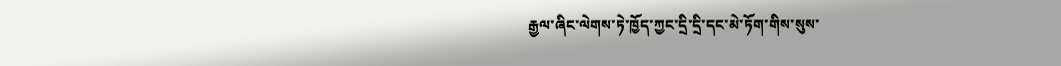རྒྱལ་ཞིང་ལེགས་ཏེ་ཁྱོད་ཀྱང་དྲི་དྲི་དང་མེ་ཏོག་གིས་སུས་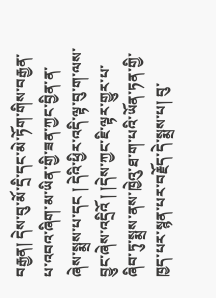བརྒྱན། དེས་བུ་མོ་དྲི་དང་མེ་ཏོག་གིས་བརྒྱན་པ་འབའ་ཞིག་མ་ཡིན་གྱི་ཟན་ཀྱང་བྱིན་ན་ཞེས་སྨྲས་པ་དང ། དེའི་ཕྱིར་འདི་ལྟ་བུ་ག་ལས་བྱུང་ཞེས་འདྲིའོ ། །དེས་ཀྱང་ཇི་ལྟར་གྱུར་པ་ཞིབ་ཏུ་སྨྲས་ནས་ཁྱེའུ་ཐ་ག་པའི་ཡོན་ཏན་གྱི་ཁྱད་པར་སྙན་པར་བརྗོད་དེ་སྨྲས་པ། བུ་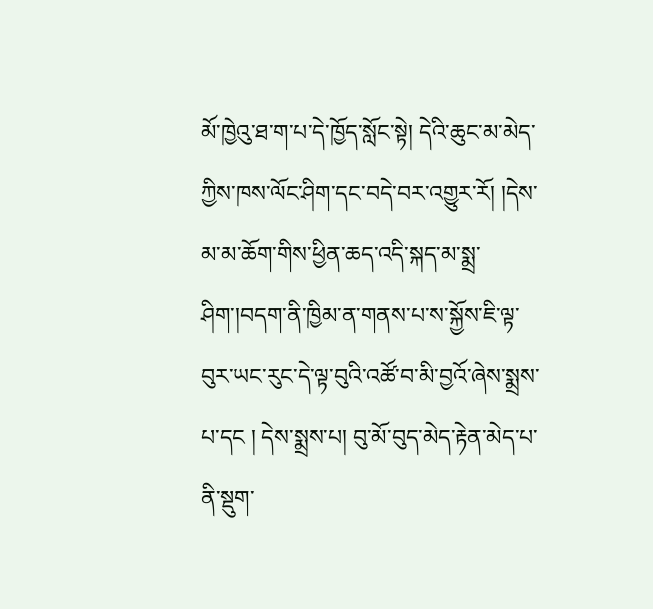མོ་ཁྱེའུ་ཐ་ག་པ་དེ་ཁྱོད་སློང་སྟེ། དེའི་ཆུང་མ་མེད་ཀྱིས་ཁས་ལོང་ཤིག་དང་བདེ་བར་འགྱུར་རོ། །དེས་མ་མ་ཆོག་གིས་ཕྱིན་ཆད་འདི་སྐད་མ་སྨྲ་ཤིག་།བདག་ནི་ཁྱིམ་ན་གནས་པ་ས་སྐྱོས་ཇི་ལྟ་བུར་ཡང་རུང་དེ་ལྟ་བུའི་འཚོ་བ་མི་བྱའོ་ཞེས་སྨྲས་པ་དང ། དེས་སྨྲས་པ། བུ་མོ་བུད་མེད་རྟེན་མེད་པ་ནི་སྡུག་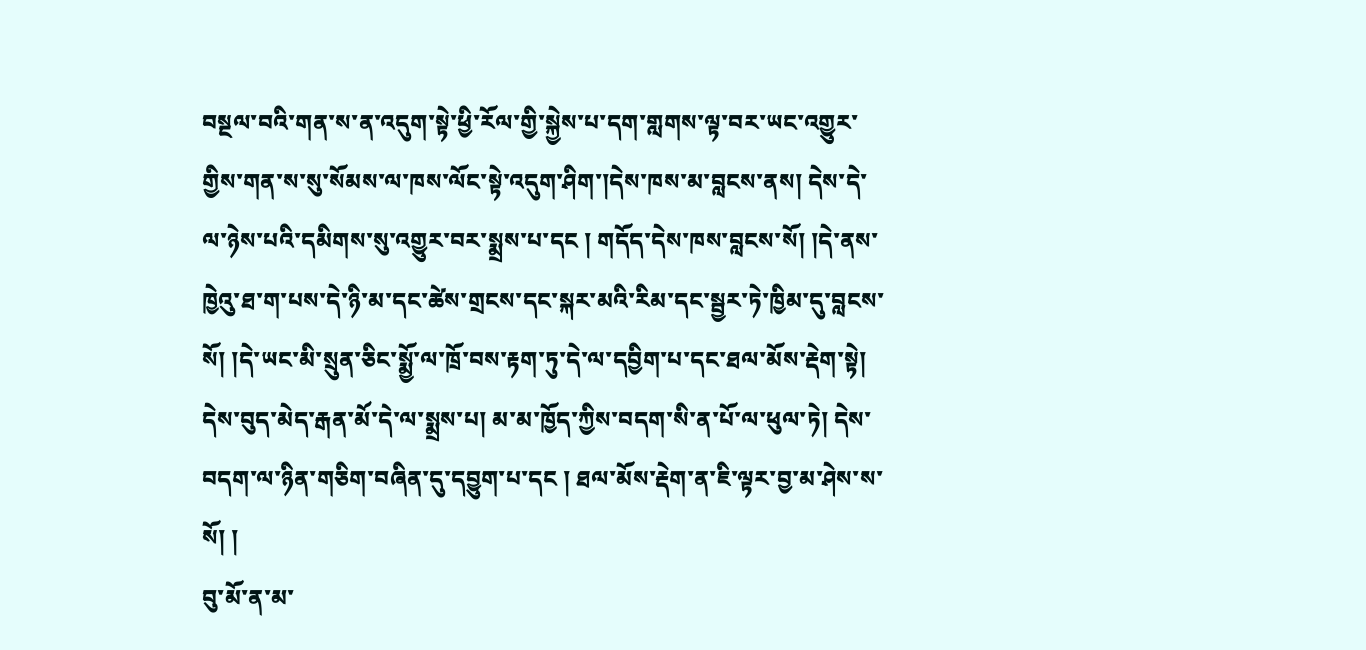བསྔལ་བའི་གན་ས་ན་འདུག་སྟེ་ཕྱི་རོལ་གྱི་སྐྱེས་པ་དག་གླགས་ལྟ་བར་ཡང་འགྱུར་གྱིས་གན་ས་སུ་སོམས་ལ་ཁས་ལོང་སྟེ་འདུག་ཤིག་།དེས་ཁས་མ་བླངས་ནས། དེས་དེ་ལ་ཉེས་པའི་དམིགས་སུ་འགྱུར་བར་སྨྲས་པ་དང ། གདོད་དེས་ཁས་བླངས་སོ། །དེ་ནས་ཁྱེའུ་ཐ་ག་པས་དེ་ཉི་མ་དང་ཚེས་གྲངས་དང་སྐར་མའི་རིམ་དང་སྦྱར་ཏེ་ཁྱིམ་དུ་བླངས་སོ། །དེ་ཡང་མི་སྲུན་ཅིང་སྨྱོ་ལ་ཁྲོ་བས་རྟག་ཏུ་དེ་ལ་དབྱིག་པ་དང་ཐལ་མོས་རྡེག་སྟེ། དེས་བུད་མེད་རྒན་མོ་དེ་ལ་སྨྲས་པ། མ་མ་ཁྱོད་ཀྱིས་བདག་སི་ན་པོ་ལ་ཕུལ་ཏེ། དེས་བདག་ལ་ཉིན་གཅིག་བཞིན་དུ་དབྱུག་པ་དང ། ཐལ་མོས་རྡེག་ན་ཇི་ལྟར་བྱ་མ་ཤེས་ས་སོ། །
བུ་མོ་ན་མ་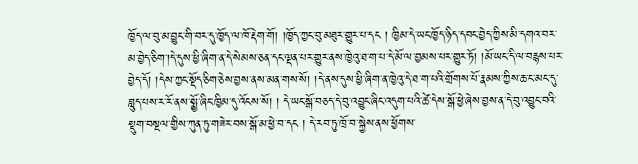ཁྱོད་ལ་བུ་མ་བྱུང་གི་བར་དུ་ཁྱོད་ལ་ཁོ་རྡེག་གོ། །ཁྱོད་ཀྱང་བུ་མཐུར་གྱུར་པ་དང ། ཁྱིམ་དེ་ཡང་ཁྱོད་ཉིད་དབང་བྱེད་ཀྱིས་མི་དགའ་བར་མ་བྱེད་ཅིག་།དེ་དུས་ཕྱི་ཞིག་ན་དེ་སེམས་ཅན་དང་ལྡན་པར་གྱུར་ནས་ཁྱེའུ་ཐ་ག་པ་དེ་མོ་ལ་བྱམས་པར་གྱུར་ཏོ། །མོ་ཡང་དི་ལ་བརྙས་པར་བྱེད་དོ། །དེས་ཀྱང་སྡོད་ཅིག་ཅེས་བྱས་ནས་མན་གས་སོ། །དེ་ནས་དུས་ཕྱི་ཞིག་ན་ཁྱེའུ་དེ་ཐ་ག་པའི་གྲོགས་པོ་རྣམས་ཀྱིས་ཆ་ང་མང་དུ་བླུད་པས་ར་རོ་ནས་སྨྱོ་ཞིང་ཁྱིམ་དུ་འོངས་སོ། ། དེ་ཡང་སྒོ་བཅད་དེ་བུ་འབྱུང་ཞིང་འདུག་པའི་ཚེ་དེས་སྒོ་ཕྱེ་ཞེས་བྱས་ན་དེ་བུ་འབྱུང་བའི་སྡུག་བསྔལ་གྱིས་ཀུན་ཏུ་གཟེར་བས་སྒོ་མ་ཕྱེ་བ་དང ། དེ་རབ་ཏུ་ཁྲོ་བ་སྐྱེས་ནས་ཕྱོགས་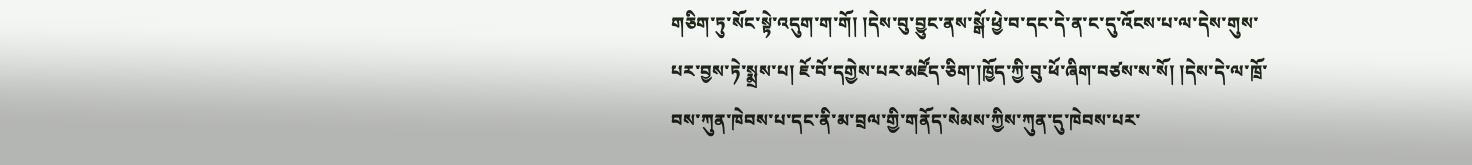གཅིག་ཏུ་སོང་སྟེ་འདུག་ག་གོ། །དེས་བུ་བྱུང་ནས་སྒོ་ཕྱེ་བ་དང་དེ་ན་ང་དུ་འོངས་པ་ལ་དེས་གུས་པར་བྱས་ཏེ་སྨྲས་པ། ཇོ་བོ་དགྱེས་པར་མཛོད་ཅིག་།ཁྱོད་ཀྱི་བུ་ཕོ་ཞིག་བཙས་ས་སོ། །དེས་དེ་ལ་ཁྲོ་བས་ཀུན་ཁེབས་པ་དང་ནི་མ་བྲལ་གྱི་གནོད་སེམས་ཀྱིས་ཀུན་དུ་ཁེབས་པར་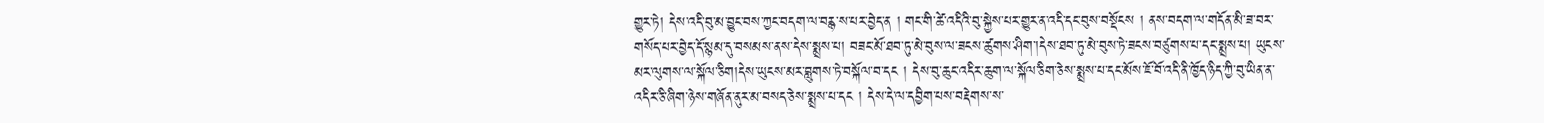གྱུར་ཏེ། དེས་འདི་བུ་མ་བྱུང་བས་ཀྱང་བདག་ལ་བརྙ་ས་པར་བྱེད་ན ། གང་གི་ཚེ་འདིའི་བུ་སྐྱེས་པར་གྱུར་ན་འདི་དང་བུས་བསྡོངས ། ནས་བདག་ལ་གདོན་མི་ཟ་བར་གསོད་པར་བྱེད་དོ་སྙམ་དུ་བསམས་ནས་དེས་སྨྲས་པ། བཟང་མོ་ཐབ་ཏུ་མེ་བུས་ལ་ཟངས་ཚུགས་ཤིག་།དེས་ཐབ་ཏུ་མེ་བུས་ཏེ་ཟངས་བཙུགས་པ་དང་སྨྲས་པ། ཡུངས་མར་ལུགས་ལ་སྐོལ་ཅིག།དེས་ཡུངས་མར་བླུགས་ཏེ་བསྐོལ་བ་དང ། དེས་བུ་ཆུང་འདིར་ཆུག་ལ་སྐོལ་ཅིག་ཅེས་སྨྲས་པ་དང་མོས་ཇོ་བོ་འདི་ནི་ཁྱོད་ཉིད་ཀྱི་བུ་ཡིན་ན་འདིར་ཅི་ཞིག་ཉེས་གཞོན་ནུར་མ་བསད་ཅེས་སྨྲས་པ་དང ། དེས་དེ་ལ་དབྱིག་པས་བརྡེགས་ས་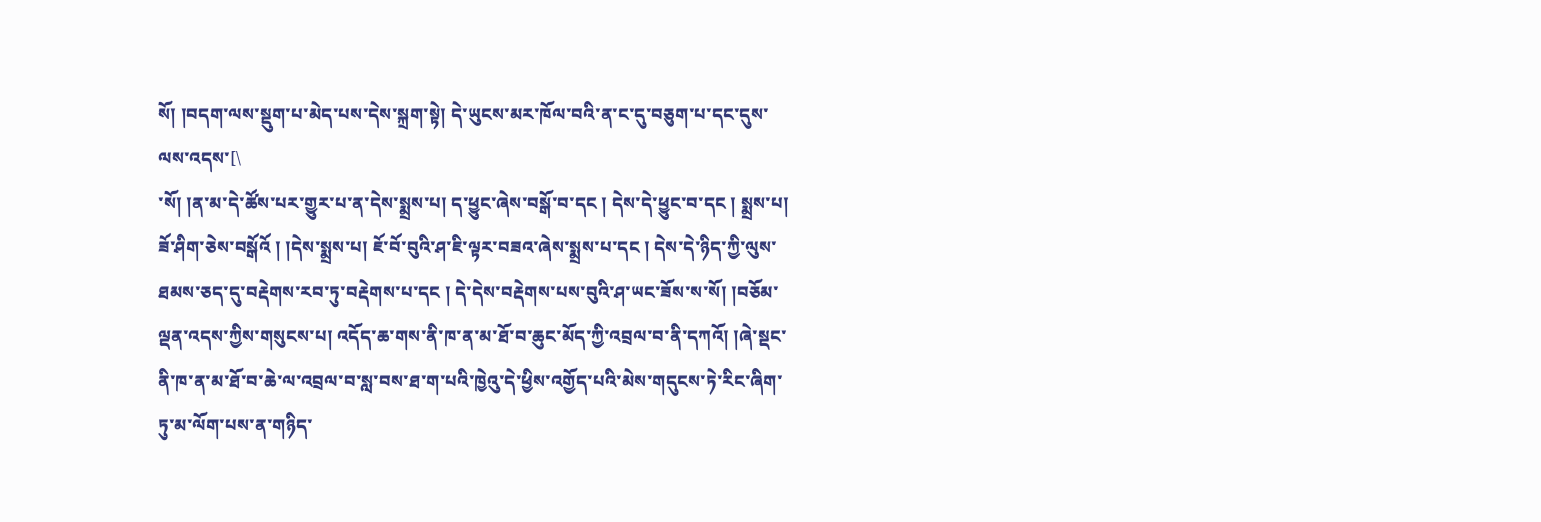སོ། །བདག་ལས་སྡུག་པ་མེད་པས་དེས་སྐྲག་སྟེ། དེ་ཡུངས་མར་ཁོལ་བའི་ན་ང་དུ་བཅུག་པ་དང་དུས་ལས་འདས་[\
་སོ། །ན་མ་དེ་ཚོས་པར་གྱུར་པ་ན་དེས་སྨྲས་པ། ད་ཕྱུང་ཞེས་བསྒོ་བ་དང ། དེས་དེ་ཕྱུང་བ་དང ། སྨྲས་པ། ཟོ་ཤིག་ཅེས་བསྒོའོ ། །དེས་སྨྲས་པ། ཇོ་བོ་བུའི་ཤ་ཇི་ལྟར་བཟའ་ཞེས་སྨྲས་པ་དང ། དེས་དེ་ཉིད་ཀྱི་ལུས་ཐམས་ཅད་དུ་བརྡེགས་རབ་ཏུ་བརྡེགས་པ་དང ། དེ་དེས་བརྡེགས་པས་བུའི་ཤ་ཡང་ཟོས་ས་སོ། །བཅོམ་ལྡན་འདས་ཀྱིས་གསུངས་པ། འདོད་ཆ་གས་ནི་ཁ་ན་མ་ཐོ་བ་ཆུང་མོད་ཀྱི་འབྲལ་བ་ནི་དཀའོ། །ཞེ་སྡང་ནི་ཁ་ན་མ་ཐོ་བ་ཆེ་ལ་འབྲལ་བ་སླ་བས་ཐ་ག་པའི་ཁྱེའུ་དེ་ཕྱིས་འགྱོད་པའི་མེས་གདུངས་ཏེ་རིང་ཞིག་ཏུ་མ་ལོག་པས་ན་གཉིད་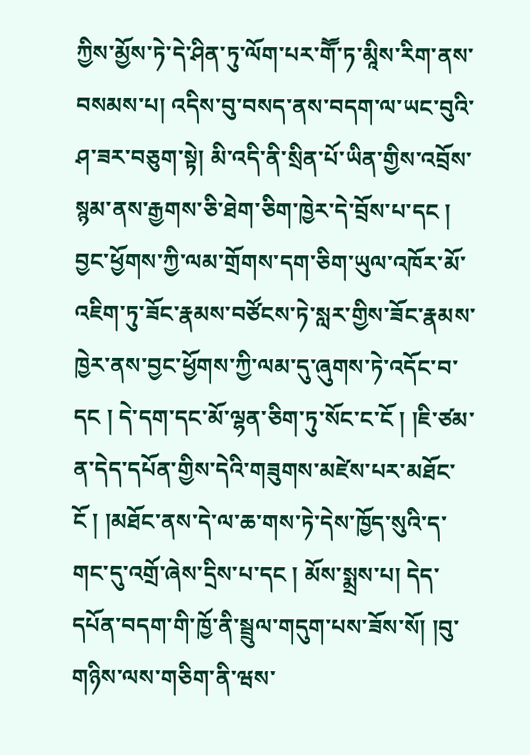ཀྱིས་མྱོས་ཏེ་དེ་ཤིན་ཏུ་ལོག་པར་གཽ་ཏ་མཱིས་རིག་ནས་བསམས་པ། འདིས་བུ་བསད་ནས་བདག་ལ་ཡང་བུའི་ཤ་ཟར་བཅུག་སྟེ། མི་འདི་ནི་སྲིན་པོ་ཡིན་གྱིས་འབྲོས་སྙམ་ནས་རྒྱགས་ཅི་ཐེག་ཅིག་ཁྱེར་དེ་བྲོས་པ་དང ། བྱང་ཕྱོགས་ཀྱི་ལམ་གྲོགས་དག་ཅིག་ཡུལ་འཁོར་མོ་འཇིག་ཏུ་ཟོང་རྣམས་བཙོངས་ཏེ་སླར་གྱིས་ཟོང་རྣམས་ཁྱེར་ནས་བྱང་ཕྱོགས་ཀྱི་ལམ་དུ་ཞུགས་ཏེ་འདོང་བ་དང ། དེ་དག་དང་མོ་ལྷན་ཅིག་ཏུ་སོང་ང་ངོ ། །ཇི་ཙམ་ན་དེད་དཔོན་གྱིས་དེའི་གཟུགས་མཛེས་པར་མཐོང་ངོ ། །མཐོང་ནས་དེ་ལ་ཆ་གས་ཏེ་དེས་ཁྱོད་སུའི་ད་གང་དུ་འགྲོ་ཞེས་དྲིས་པ་དང ། མོས་སྨྲས་པ། དེད་དཔོན་བདག་གི་ཁྱོ་ནི་སྦྲུལ་གདུག་པས་ཟོས་སོ། །བུ་གཉིས་ལས་གཅིག་ནི་ཝས་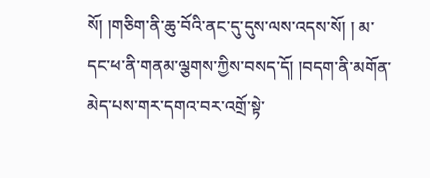སོ། །གཅིག་ནི་ཆུ་བོའི་ནང་དུ་དུས་ལས་འདས་སོ། ། མ་དང་ཕ་ནི་གནམ་ལྕགས་ཀྱིས་བསད་དོ། །བདག་ནི་མགོན་མེད་པས་གར་དགའ་བར་འགྲོ་སྟེ་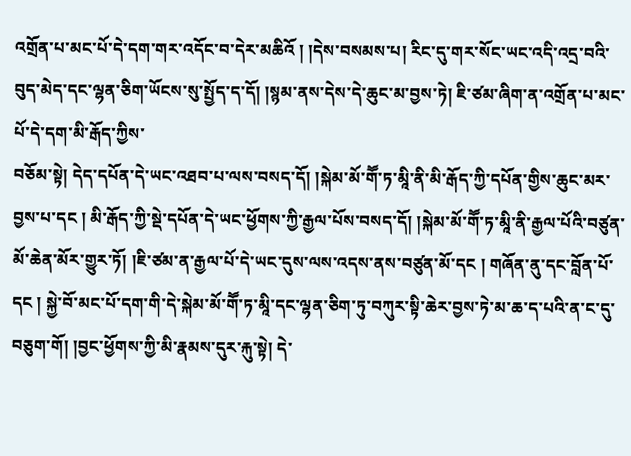འགྲོན་པ་མང་པོ་དེ་དག་གར་འདོང་བ་དེར་མཆིའོ ། །དེས་བསམས་པ། རིང་དུ་གར་སོང་ཡང་འདི་འདྲ་བའི་བུད་མེད་དང་ལྷན་ཅིག་ཡོངས་སུ་སྤྱོད་ད་དོ། །སྙམ་ནས་དེས་དེ་ཆུང་མ་བྱས་ཏེ། ཇི་ཙམ་ཞིག་ན་འགྲོན་པ་མང་པོ་དེ་དག་མི་རྒོད་ཀྱིས་
བཅོམ་སྟེ། དེད་དཔོན་དེ་ཡང་འཐབ་པ་ལས་བསད་དོ། །སྐེམ་མོ་གཽ་ཏ་མཱི་ནི་མི་རྒོད་ཀྱི་དཔོན་གྱིས་ཆུང་མར་བྱས་པ་དང ། མི་རྒོད་ཀྱི་སྡེ་དཔོན་དེ་ཡང་ཕྱོགས་ཀྱི་རྒྱལ་པོས་བསད་དོ། །སྐེམ་མོ་གཽ་ཏ་མཱི་ནི་རྒྱལ་པོའི་བཙུན་མོ་ཆེན་མོར་གྱུར་ཏོ། །ཇི་ཙམ་ན་རྒྱལ་པོ་དེ་ཡང་དུས་ལས་འདས་ནས་བཙུན་མོ་དང ། གཞོན་ནུ་དང་བློན་པོ་དང ། སྐྱེ་བོ་མང་པོ་དག་གི་དེ་སྐེམ་མོ་གཽ་ཏ་མཱི་དང་ལྷན་ཅིག་ཏུ་བཀུར་སྟི་ཆེར་བྱས་ཏེ་མ་ཆ་ད་པའི་ན་ང་དུ་བཅུག་གོ། །བྱང་ཕྱོགས་ཀྱི་མི་རྣམས་དུར་རྐུ་སྟེ། དེ་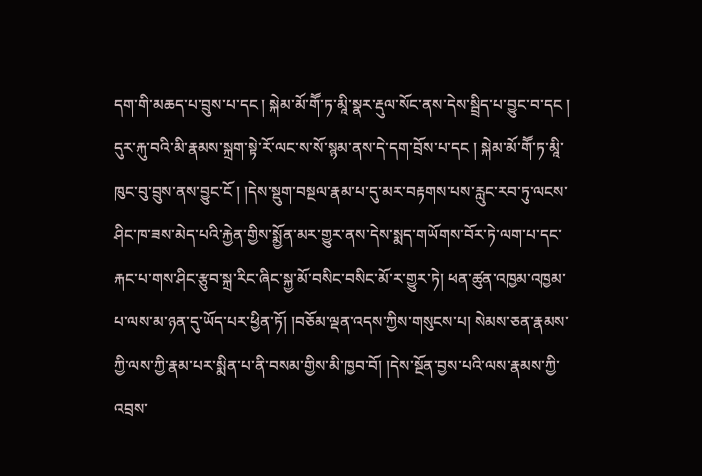དག་གི་མཆད་པ་བྲུས་པ་དང ། སྐེམ་མོ་གཽ་ཏ་མཱི་སྣར་རྡུལ་སོང་ནས་དེས་སྦྲིད་པ་བྱུང་བ་དང ། དུར་རྐུ་བའི་མི་རྣམས་སྐྲག་སྟེ་རོ་ལང་ས་སོ་སྙམ་ནས་དེ་དག་བྲོས་པ་དང ། སྐེམ་མོ་གཽ་ཏ་མཱི་ཁུང་བུ་བྲུས་ནས་བྱུང་ངོ ། །དེས་སྡུག་བསྔལ་རྣམ་པ་དུ་མར་བརྟགས་པས་རླུང་རབ་ཏུ་ལངས་ཤིང་ཁ་ཟས་མེད་པའི་རྐྱེན་གྱིས་སྨྱོན་མར་གྱུར་ནས་དེས་སྨད་གཡོགས་བོར་ཏེ་ལག་པ་དང་རྐང་པ་གས་ཤིང་རྩུབ་སྐྲ་རིང་ཞིང་སྐྱ་མོ་བསིང་བསིང་མོ་ར་གྱུར་ཏེ། ཕན་ཚུན་འཁྱམ་འཁྱམ་པ་ལས་མ་ཉན་དུ་ཡོད་པར་ཕྱིན་ཏོ། །བཅོམ་ལྡན་འདས་ཀྱིས་གསུངས་པ། སེམས་ཅན་རྣམས་ཀྱི་ལས་ཀྱི་རྣམ་པར་སྨིན་པ་ནི་བསམ་གྱིས་མི་ཁྱབ་བོ། །དེས་སྔོན་བྱས་པའི་ལས་རྣམས་ཀྱི་འབྲས་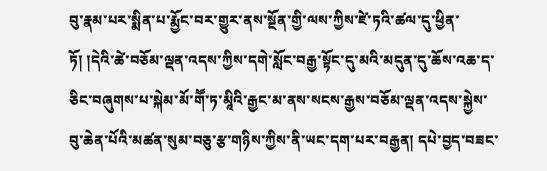བུ་རྣམ་པར་སྨིན་པ་རྨྱོང་བར་གྱུར་ནས་སྔོན་གྱི་ལས་ཀྱིས་ཛེ་ཏའི་ཚལ་དུ་ཕྱིན་ཏོ། །དེའི་ཚེ་བཅོམ་ལྡན་འདས་ཀྱིས་དགེ་སློང་བརྒྱ་སྟོང་དུ་མའི་མདུན་དུ་ཆོས་འཆ་ད་ཅིང་བཞུགས་པ་སྐེམ་མོ་གཽ་ཏ་མཱིའི་རྒྱང་མ་ནས་སངས་རྒྱས་བཅོམ་ལྡན་འདས་སྐྱེས་བུ་ཆེན་པོའི་མཚན་སུམ་བཅུ་རྩ་གཉིས་ཀྱིས་ནི་ཡང་དག་པར་བརྒྱན། དཔེ་བྱད་བཟང་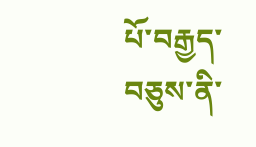པོ་བརྒྱད་བཅུས་ནི་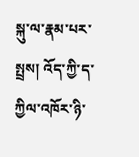སྐུ་ལ་རྣམ་པར་སྤྲས། འོད་ཀྱི་ད་ཀྱིལ་འཁོར་ཉི་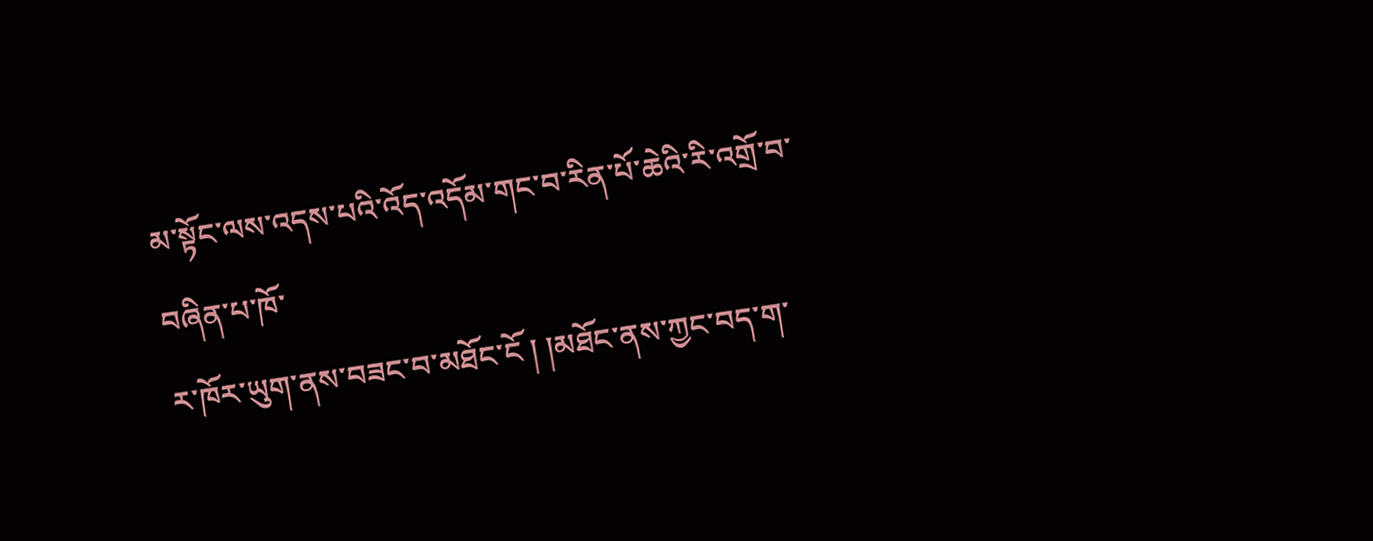མ་སྟོང་ལས་འདས་པའི་འོད་འདོམ་གང་བ་རིན་པོ་ཆེའི་རི་འགྲོ་བ་བཞིན་པ་ཁོ་
ར་ཁོར་ཡུག་ནས་བཟང་བ་མཐོང་ངོ ། །མཐོང་ནས་ཀྱང་བད་ག་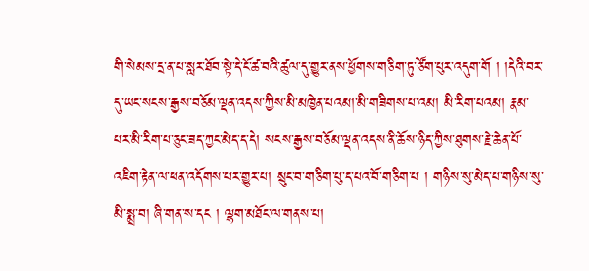གི་སེམས་དྲ་ན་པ་སླར་ཐོབ་སྟེ་དེ་ངོ་ཚ་བའི་ཚུལ་དུ་གྱུར་ནས་ཕྱོགས་གཅིག་ཏུ་ཙོག་པུར་འདུག་གོ ། །དེའི་བར་དུ་ཡང་སངས་རྒྱས་བཅོམ་ལྡན་འདས་ཀྱིས་མི་མཁྱེན་པའམ།་མི་གཟིགས་པ་འམ། མི་རིག་པའམ། རྣམ་པར་མི་རིག་པ་ཅུང་ཟད་ཀྱང་མེད་ད་དེ། སངས་རྒྱས་བཅོམ་ལྡན་འདས་ནི་ཆོས་ཉིད་ཀྱིས་ཐུགས་རྗེ་ཆེན་པོ་འཇིག་རྟེན་ལ་ཕན་འདོགས་པར་གྱུར་པ། སྲུང་བ་གཅིག་པུ་ད་པའ་བོ་གཅིག་པ ། གཉིས་སུ་མེད་པ་གཉིས་སུ་མི་སྨྲ་བ། ཞི་གན་ས་དང ། ལྷག་མཐོང་ལ་གནས་པ།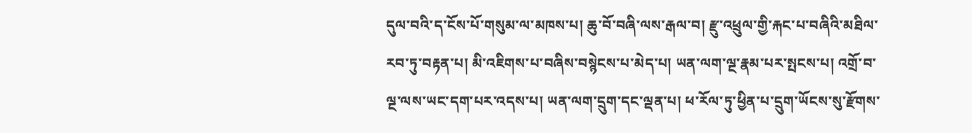དུལ་བའི་ད་ངོས་པོ་གསུམ་ལ་མཁས་པ། ཆུ་བོ་བཞི་ལས་རྒལ་བ། རྫུ་འཕྲུལ་གྱི་རྐང་པ་བཞིའི་མཐིལ་རབ་ཏུ་བརྟན་པ། མི་འཇིགས་པ་བཞིས་བསྙེངས་པ་མེད་པ། ཡན་ལག་ལྔ་རྣམ་པར་སྤངས་པ། འགྲོ་བ་ལྔ་ལས་ཡང་དག་པར་འདས་པ། ཡན་ལག་དྲུག་དང་ལྡན་པ། ཕ་རོལ་ཏུ་ཕྱིན་པ་དྲུག་ཡོངས་སུ་རྫོགས་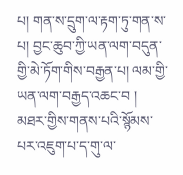པ། གན་ས་དྲུག་ལ་རྟག་ཏུ་གན་ས་པ། བྱང་ཆུབ་ཀྱི་ཡན་ལག་བདུན་གྱི་མེ་ཏོག་གིས་བརྒྱན་པ། ལམ་གྱི་ཡན་ལག་བརྒྱད་འཆང་བ ། མཐར་གྱིས་གནས་པའི་སྙོམས་པར་འཇུག་པ་ད་གུ་ལ་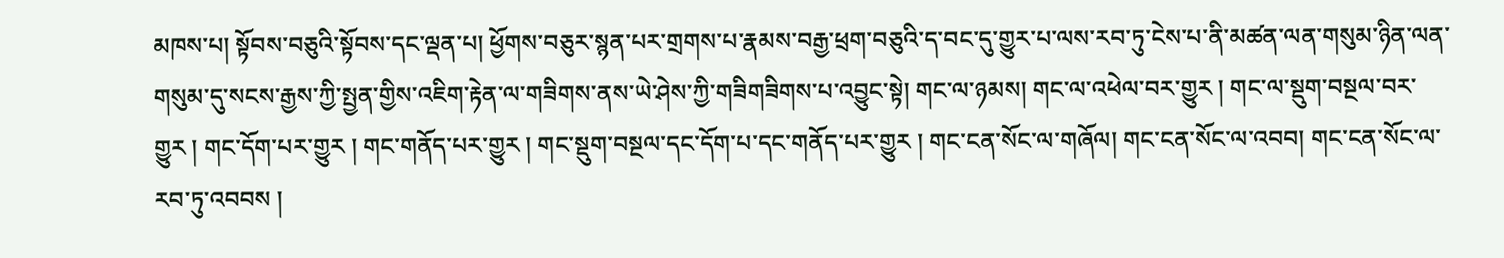མཁས་པ། སྟོབས་བཅུའི་སྟོབས་དང་ལྡན་པ། ཕྱོགས་བཅུར་སྙན་པར་གྲགས་པ་རྣམས་བརྒྱ་ཕྲག་བཅུའི་ད་བང་དུ་གྱུར་པ་ལས་རབ་ཏུ་ངེས་པ་ནི་མཚན་ལན་གསུམ་ཉིན་ལན་གསུམ་དུ་སངས་རྒྱས་ཀྱི་སྤྱན་གྱིས་འཇིག་རྟེན་ལ་གཟིགས་ནས་ཡེ་ཤེས་ཀྱི་གཟིགཟིགས་པ་འབྱུང་སྟེ། གང་ལ་ཉམས། གང་ལ་འཕེལ་བར་གྱུར ། གང་ལ་སྡུག་བསྔལ་བར་གྱུར ། གང་དོག་པར་གྱུར ། གང་གནོད་པར་གྱུར ། གང་སྡུག་བསྔལ་དང་དོག་པ་དང་གནོད་པར་གྱུར ། གང་ངན་སོང་ལ་གཞོལ། གང་ངན་སོང་ལ་འབབ། གང་ངན་སོང་ལ་རབ་ཏུ་འབབས །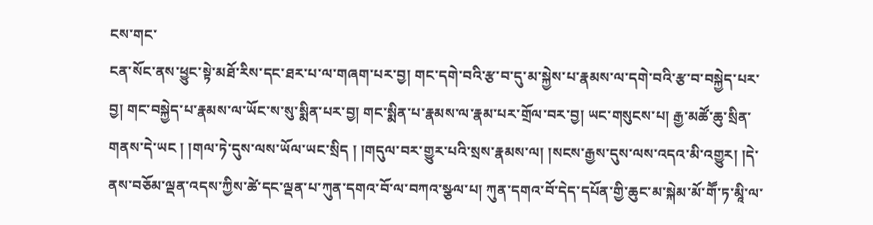ངས་གང་
ངན་སོང་ནས་ཕྱུང་སྟེ་མཐོ་རིས་དང་ཐར་པ་ལ་གཞག་པར་བྱ། གང་དགེ་བའི་རྩ་བ་དུ་མ་སྐྱེས་པ་རྣམས་ལ་དགེ་བའི་རྩ་བ་བསྐྱེད་པར་བྱ། གང་བསྐྱེད་པ་རྣམས་ལ་ཡོང་ས་སུ་སྨིན་པར་བྱ། གང་སྨིན་པ་རྣམས་ལ་རྣམ་པར་གྲོལ་བར་བྱ། ཡང་གསུངས་པ། རྒྱ་མཚོ་ཆུ་སྲིན་གནས་དེ་ཡང ། །གལ་ཏེ་དུས་ལས་ཡོལ་ཡང་སྲིད ། །གདུལ་བར་གྱུར་པའི་སྲས་རྣམས་ལ། །སངས་རྒྱས་དུས་ལས་འདའ་མི་འགྱུར། །དེ་ནས་བཅོམ་ལྡན་འདས་ཀྱིས་ཚེ་དང་ལྡན་པ་ཀུན་དགའ་བོ་ལ་བཀའ་སྩལ་པ། ཀུན་དགའ་བོ་དེད་དཔོན་གྱི་ཆུང་མ་སྐེམ་མོ་གཽ་ཏ་མཱི་ལ་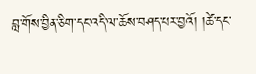བླ་གོས་བྱིན་ཅིག་དང་འདི་ལ་ཆོས་བཤད་པར་བྱའོ། །ཚེ་དང་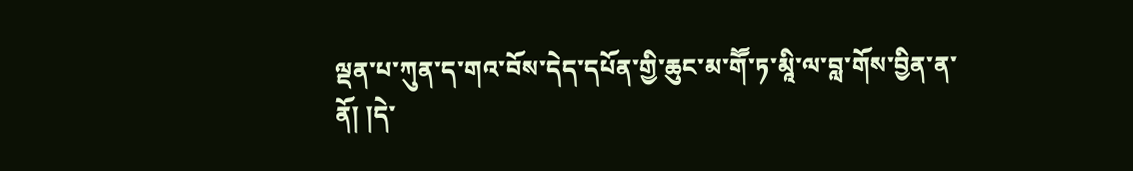ལྡན་པ་ཀུན་ད་གའ་བོས་དེད་དཔོན་གྱི་ཆུང་མ་གཽ་ཏ་མཱི་ལ་བླ་གོས་བྱིན་ན་ནོ། །དེ་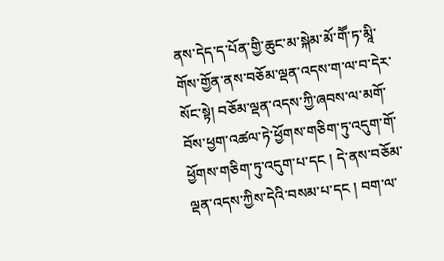ནས་དེད་ད་པོན་གྱི་ཆུང་མ་སྐེམ་མོ་གཽ་ཏ་མཱི་གོས་གྱོན་ནས་བཅོམ་ལྡན་འདས་ག་ལ་བ་དེར་སོང་སྟེ། བཅོམ་ལྡན་འདས་ཀྱི་ཞབས་ལ་མགོ་བོས་ཕྱག་འཚལ་ཏེ་ཕྱོགས་གཅིག་ཏུ་འདུག་གོ་ཕྱོགས་གཅིག་ཏུ་འདུག་པ་དང ། དེ་ནས་བཅོམ་ལྡན་འདས་ཀྱིས་དེའི་བསམ་པ་དང ། བག་ལ་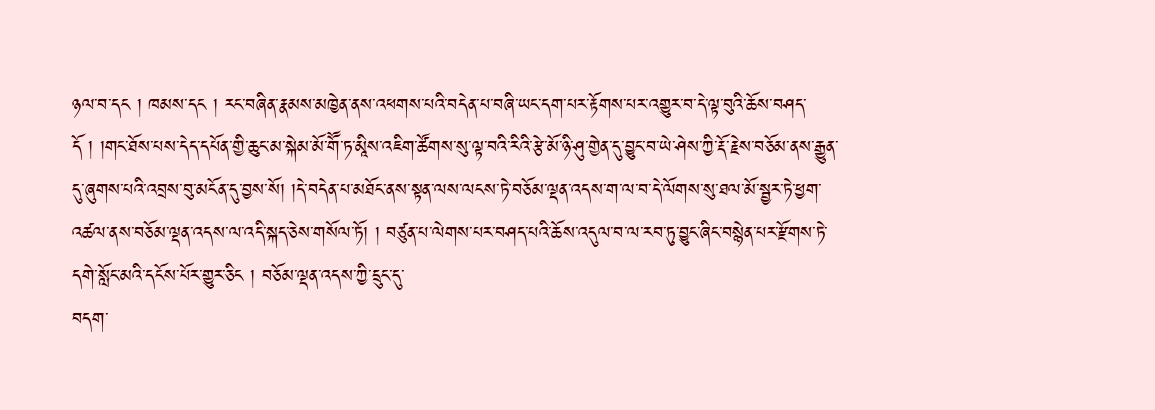ཉལ་བ་དང ། ཁམས་དང ། རང་བཞིན་རྣམས་མཁྱེན་ནས་འཕགས་པའི་བདེན་པ་བཞི་ཡང་དག་པར་རྟོགས་པར་འགྱུར་བ་དེ་ལྟ་བུའི་ཆོས་བཤད་དོ ། །གང་ཐོས་པས་དེད་དཔོན་གྱི་ཆུང་མ་སྐེམ་མོ་གཽ་ཏ་མཱིས་འཇིག་ཚོགས་སུ་ལྟ་བའི་རིའི་རྩེ་མོ་ཉི་ཤུ་གྱེན་དུ་བྱུང་བ་ཡེ་ཤེས་ཀྱི་རྡོ་རྗེས་བཅོམ་ནས་རྒྱུན་དུ་ཞུགས་པའི་འབྲས་བུ་མངོན་དུ་བྱས་སོ། །དེ་བདེན་པ་མཐོང་ནས་སྟན་ལས་ལངས་ཏེ་བཅོམ་ལྡན་འདས་ག་ལ་བ་དེ་ལོགས་སུ་ཐལ་མོ་སྦྱར་ཏེ་ཕྱག་འཚལ་ནས་བཅོམ་ལྡན་འདས་ལ་འདི་སྐད་ཅེས་གསོལ་ཏོ། ། བཙུན་པ་ལེགས་པར་བཤད་པའི་ཆོས་འདུལ་བ་ལ་རབ་ཏུ་བྱུང་ཞིང་བསྙེན་པར་རྫོགས་ཏེ་དགེ་སློང་མའི་དངོས་པོར་གྱུར་ཅིང ། བཅོམ་ལྡན་འདས་ཀྱི་དྲུང་དུ་
བདག་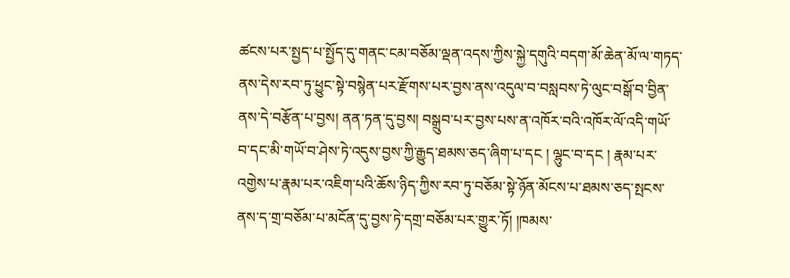ཚངས་པར་སྤྱད་པ་སྤྱོད་དུ་གནང་ངམ་བཅོམ་ལྡན་འདས་ཀྱིས་སྐྱེ་དགུའི་བདག་མོ་ཆེན་མོ་ལ་གཏད་ནས་དེས་རབ་ཏུ་ཕྱུང་སྟེ་བསྙེན་པར་རྫོགས་པར་བྱས་ནས་འདུལ་བ་བསླབས་ཏེ་ལུང་བསྒོ་བ་བྱིན་ནས་དེ་བརྩོན་པ་བྱས། ནན་ཏན་དུ་བྱས། བསྒྲུབ་པར་བྱས་པས་ན་འཁོར་བའི་འཁོར་ལོ་འདི་གཡོ་བ་དང་མི་གཡོ་བ་ཤེས་ཏེ་འདུས་བྱས་ཀྱི་རྒྱུད་ཐམས་ཅད་ཞིག་པ་དང ། ལྷུང་བ་དང ། རྣམ་པར་འགྱེས་པ་རྣམ་པར་འཇིག་པའི་ཆོས་ཉིད་ཀྱིས་རབ་ཏུ་བཅོམ་སྟེ་ཉོན་མོངས་པ་ཐམས་ཅད་སྤངས་ནས་ད་གྲ་བཅོམ་པ་མངོན་དུ་བྱས་ཏེ་དགྲ་བཅོམ་པར་གྱུར་ཏོ། །ཁམས་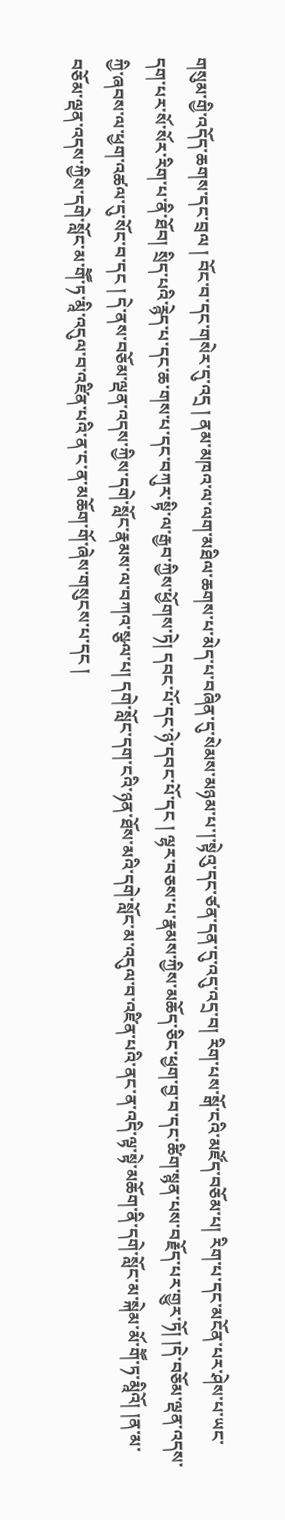གསུམ་གྱི་འདོད་ཆགས་དང་བྲལ ། བོང་བ་དང་གསེར་དུ་འདྲ ། ནམ་མཁའ་ལ་ལག་མཐིལ་ཆགས་པ་མེད་པ་བཞིན་དུ་སེམས་མཉམ་པ་།་སྟེའུ་དང་ཙན་དན་དུ་འདུ་འདྲ་བ། རིག་པས་སྒོ་ངའི་མཛོད་བཅོམ་པ། རིག་པ་དང་མངོན་པར་ཤེས་པ་ཡང་དག་པར་སོ་སོར་རིག་པ་ནི་ཐོབ། སྲིད་པའི་རྙེད་པ་དང་ཆ་གས་པ་དང་བཀུར་སྟི་ལ་རྒྱབ་ཀྱིས་ཕྱོགས་ཏེ། དབང་པོ་དང་ཉེ་དབང་པོ་དང ། ལྷར་བཅས་པ་རྣམས་ཀྱིས་མཆོད་ཅིང་ཕྱག་བྱ་བ་དང་ཚིག་སྙན་པས་བརྗོད་པར་གྱུར་ཏོ། །དེ་བཅོམ་ལྡན་འདས་ཀྱི་ཞབས་ལ་ཕྱག་འཚལ་དུ་སོང་བ་དང ། དེ་ནས་བཅོམ་ལྡན་འདས་ཀྱིས་དགེ་སློང་རྣམས་ལ་བཀའ་སྩལ་པ། དགེ་སློང་དག་ངའི་ཉན་ཐོས་མའི་དགེ་སློང་མ་འདུལ་བ་འཛིན་པའི་ནང་ན་འདི་ལྟ་སྟེ་མཆོག་ནི་དགེ་སློང་མ་སྐེམ་མོ་གཽ་ཏ་མཱིའོ། །ན་མ་བཅོམ་ལྡན་འདས་ཀྱིས་དགེ་སློང་མ་གཽ་ཏ་མཱི་འདུལ་བ་འཛིན་པའི་ན་ང་ན་མཆོག་གོ་ཞེས་གསུངས་པ་དང །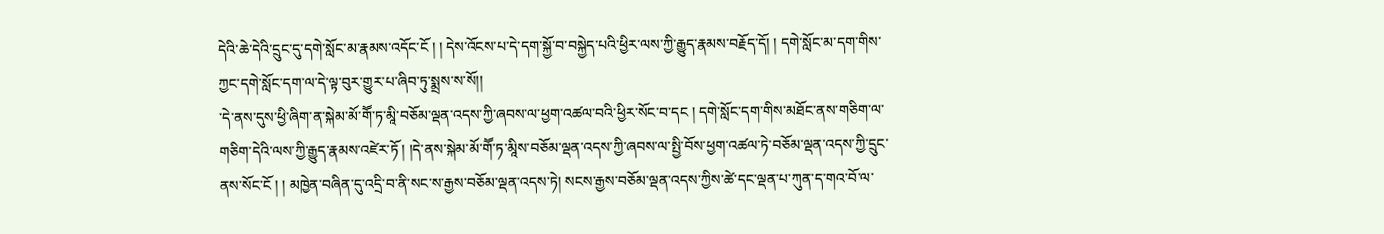དེའི་ཆེ་དེའི་དྲུང་དུ་དགེ་སློང་མ་རྣམས་འདོང་ངོ ། ། དེས་འོངས་པ་དེ་དག་སྐྱོ་བ་བསྐྱེད་པའི་ཕྱིར་ལས་ཀྱི་རྒྱུད་རྣམས་བརྗོད་དོ། ། དགེ་སློང་མ་དག་གིས་ཀྱང་དགེ་སློང་དག་ལ་དེ་ལྟ་བུར་གྱུར་པ་ཞིབ་ཏུ་སྨྲས་ས་སོ།།
་དེ་ནས་དུས་ཕྱི་ཞིག་ན་སྐེམ་མོ་གཽ་ཏ་མཱི་བཅོམ་ལྡན་འདས་ཀྱི་ཞབས་ལ་ཕྱག་འཚལ་བའི་ཕྱིར་སོང་བ་དང ། དགེ་སློང་དག་གིས་མཐོང་ནས་གཅིག་ལ་གཅིག་དེའི་ལས་ཀྱི་རྒྱུད་རྣམས་འཛེར་ཏོ ། །དེ་ནས་སྐེམ་མོ་གཽ་ཏ་མཱིས་བཅོམ་ལྡན་འདས་ཀྱི་ཞབས་ལ་སྤྱི་བོས་ཕྱག་འཚལ་ཏེ་བཅོམ་ལྡན་འདས་ཀྱི་དྲུང་ནས་སོང་ངོ ། ། མཁྱེན་བཞིན་དུ་འདྲི་བ་ནི་སང་ས་རྒྱས་བཅོམ་ལྡན་འདས་ཏེ། སངས་རྒྱས་བཅོམ་ལྡན་འདས་ཀྱིས་ཚེ་དང་ལྡན་པ་ཀུན་ད་གའ་བོ་ལ་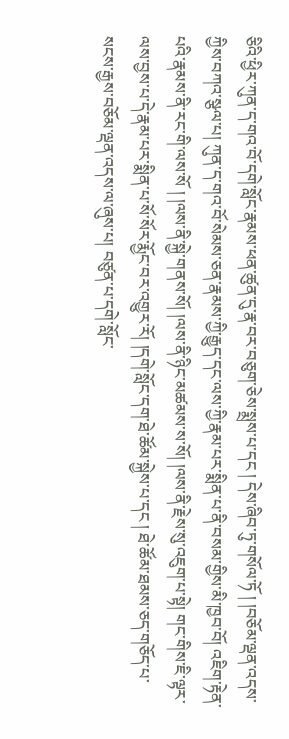ཅིའི་ཕྱིར་ཀུན་ད་གའ་བོ་དགེ་སློང་རྣམས་ཕན་ཚུན་དུ་རྣ་བར་བཅུག་ཅེས་སྨྲས་པ་དང ། དེས་ཞིབ་ཏུ་གསོལ་ཏོ ། །བཅོམ་ལྡན་འདས་ཀྱིས་བཀའ་སྩལ་པ། ཀུན་ད་གའ་བོ་སེམས་ཅན་རྣམས་ཀྱི་རྒྱུད་དང་ལས་ཀྱི་རྣམ་པར་སྨིན་པ་ནི་བསམ་གྱིས་མི་ཁྱབ་བོ། འཇིག་རྟེན་པའི་རྣམས་ནི་རང་གི་ལས་སོ ། །ལས་ནི་སྐྱེ་གནས་སོ། །ལས་ནི་ཉིང་མཚམས་ས་སོ། །ལས་ནི་རྗེས་སུ་འཇུག་པ་སྟེ། གང་གིས་ཇི་ལྟར་ལས་བྱས་པ་དེ་རྣམ་པར་སྨིན་པ་སོ་སོར་རྨྱོང་བར་འགྱུར་རོ། །དགེ་སློང་དག་ཐེ་ཚོམ་སྐྱེས་པ་དང ། ཐེ་ཚོམ་ཐམས་ཅད་གཅོད་པ་སངས་རྒྱས་བཅོམ་ལྡན་འདས་ལ་ཞུས་པ། བཙུན་པ་དགེ་སློང་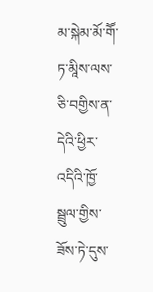མ་སྐེམ་མོ་གཽ་ཏ་མཱིས་ལས་ཅི་བགྱིས་ན་དེའི་ཕྱིར་འདིའི་ཁྱོ་སྦྲུལ་གྱིས་ཟོས་ཏེ་དུས་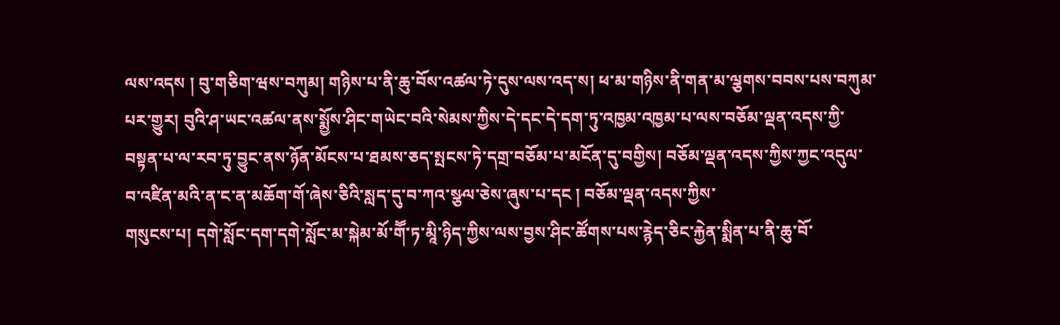ལས་འདས ། བུ་གཅིག་ཝས་བཀུམ། གཉིས་པ་ནི་ཆུ་བོས་འཚལ་ཏེ་དུས་ལས་འད་ས། ཕ་མ་གཉིས་ནི་གན་མ་ལྕགས་བབས་པས་བཀུམ་པར་གྱུར། བུའི་ཤ་ཡང་འཚལ་ནས་སྨྱོས་ཤིང་གཡེང་བའི་སེམས་ཀྱིས་དེ་དང་དེ་དག་ཏུ་འཁྱམ་འཁྱམ་པ་ལས་བཅོམ་ལྡན་འདས་ཀྱི་བསྟན་པ་ལ་རབ་ཏུ་བྱུང་ནས་ཉོན་མོངས་པ་ཐམས་ཅད་སྤངས་ཏེ་དགྲ་བཅོམ་པ་མངོན་དུ་བགྱིས། བཅོམ་ལྡན་འདས་ཀྱིས་ཀྱང་འདུལ་བ་འཛིན་མའི་ན་ང་ན་མཆོག་གོ་ཞེས་ཅིའི་སླད་དུ་བ་ཀའ་སྩལ་ཅེས་ཞུས་པ་དང ། བཅོམ་ལྡན་འདས་ཀྱིས་
གསུངས་པ། དགེ་སློང་དག་དགེ་སློང་མ་སྐེམ་མོ་གཽ་ཏ་མཱི་ཉིད་ཀྱིས་ལས་བྱས་ཤིང་ཚོགས་པས་རྙེད་ཅིང་རྐྱེན་སྨིན་པ་ནི་ཆུ་བོ་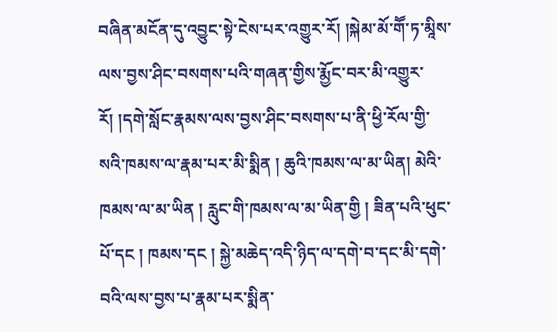བཞིན་མངོན་དུ་འབྱུང་སྟེ་ངེས་པར་འགྱུར་རོ། །སྐེམ་མོ་གཽ་ཏ་མཱིས་ལས་བྱས་ཤིང་བསགས་པའི་གཞན་གྱིས་རྨྱོང་བར་མི་འགྱུར་རོ། །དགེ་སློང་རྣམས་ལས་བྱས་ཤིང་བསགས་པ་ནི་ཕྱི་རོལ་གྱི་སའི་ཁམས་ལ་རྣམ་པར་མི་སྨིན ། ཆུའི་ཁམས་ལ་མ་ཡིན། མེའི་ཁམས་ལ་མ་ཡིན ། རླུང་གི་ཁམས་ལ་མ་ཡིན་གྱི ། ཟིན་པའི་ཕུང་པོ་དང ། ཁམས་དང ། སྐྱེ་མཆེད་འདི་ཉིད་ལ་དགེ་བ་དང་མི་དགེ་བའི་ལས་བྱས་པ་རྣམ་པར་སྨིན་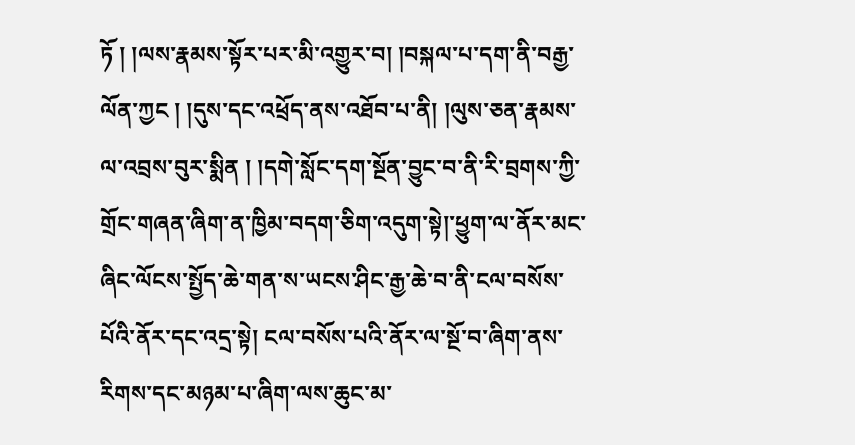ཏོ ། །ལས་རྣམས་སྟོར་པར་མི་འགྱུར་བ། །བསྐལ་པ་དག་ནི་བརྒྱ་ལོན་ཀྱང ། །དུས་དང་འཕྲོད་ནས་འཐོབ་པ་ནི། །ལུས་ཅན་རྣམས་ལ་འབྲས་བུར་སྨིན ། །དགེ་སློང་དག་སྔོན་བྱུང་བ་ནི་རི་བྲགས་ཀྱི་གྲོང་གཞན་ཞིག་ན་ཁྱིམ་བདག་ཅིག་འདུག་སྟེ།་ཕྱུག་ལ་ནོར་མང་ཞིང་ལོངས་སྤྱོད་ཆེ་གན་ས་ཡངས་ཤིང་རྒྱ་ཆེ་བ་ནི་ངལ་བསོས་པོའི་ནོར་དང་འདྲ་སྟེ། ངལ་བསོས་པའི་ནོར་ལ་སྔོ་བ་ཞིག་ནས་རིགས་དང་མཉམ་པ་ཞིག་ལས་ཆུང་མ་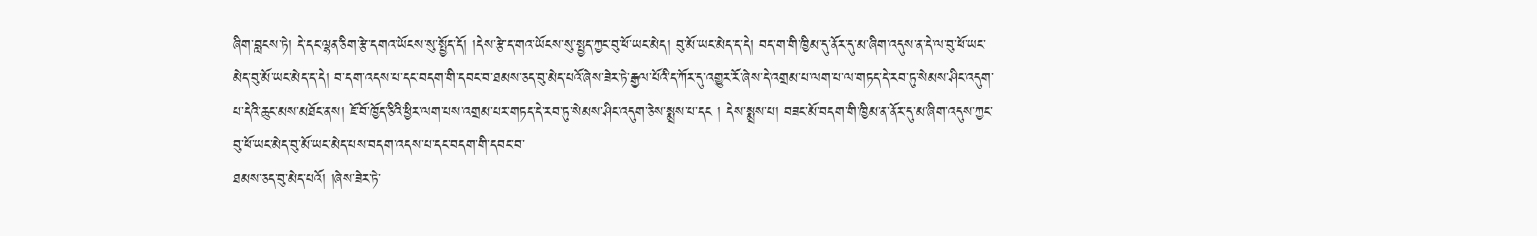ཞིག་བླངས་ཏེ། དེ་དང་ལྷན་ཅིག་རྩེ་དགའ་ཡོངས་སུ་སྤྱོད་དོ། །དེས་རྩེ་ད་གའ་ཡོངས་སུ་སྤྱད་ཀྱང་བུ་ཕོ་ཡང་མེད། བུ་མོ་ཡང་མེད་ད་དེ། བད་ག་གི་ཁྱིམ་དུ་ནོར་དུ་མ་ཞིག་འདུས་ན་དེ་ལ་བུ་ཕོ་ཡང་མེད་བུ་མོ་ཡང་མེད་ད་དེ། བ་དག་འདས་པ་དང་བདག་གི་དབང་བ་ཐམས་ཅད་བུ་མེད་པའོ་ཞེས་ཟེར་ཏེ་རྒྱལ་པོའི་ད་ཀོར་དུ་འགྱུར་རོ་ཞེས་དེ་འགྲམ་པ་ལག་པ་ལ་གཏད་དེ་རབ་ཏུ་སེམས་ཤིང་འདུག་པ་དེའི་ཆུང་མས་མཐོང་ནས། ཇོ་བོ་ཁྱོད་ཅིའི་ཕྱིར་ལག་པས་འགྲམ་པར་གཏད་དེ་རབ་ཏུ་སེམས་ཤིང་འདུག་ཅེས་སྨྲས་པ་དང ། དེས་སྨྲས་པ། བཟང་མོ་བདག་གི་ཁྱིམ་ན་ནོར་དུ་མ་ཞིག་འདུས་ཀྱང་བུ་ཕོ་ཡང་མེད་བུ་མོ་ཡང་མེད་པས་བདག་འདས་པ་དང་བདག་གི་དབང་བ་
ཐམས་ཅད་བུ་མེད་པའོ། །ཞེས་ཟེར་ཏེ་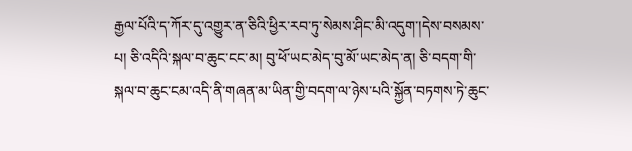རྒྱལ་པོའི་ད་ཀོར་དུ་འགྱུར་ན་ཅིའི་ཕྱིར་རབ་ཏུ་སེམས་ཤིང་མི་འདུག་།དེས་བསམས་པ། ཅི་འདིའི་སྐལ་བ་ཆུང་ངང་མ། བུ་ཕོ་ཡང་མེད་བུ་མོ་ཡང་མེད་ན། ཅི་བདག་གི་སྐལ་བ་ཆུང་ངམ་འདི་ནི་གཞན་མ་ཡིན་གྱི་བདག་ལ་ཉེས་པའི་སྐྱོན་བཏགས་ཏེ་ཆུང་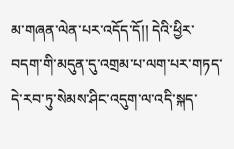མ་གཞན་ལེན་པར་འདོད་དོ།། དེའི་ཕྱིར་བདག་གི་མདུན་དུ་འགྲམ་པ་ལག་པར་གཏད་དེ་རབ་ཏུ་སེམས་ཤིང་འདུག་ལ་འདི་སྐད་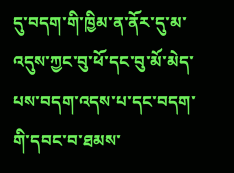དུ་བདག་གི་ཁྱིམ་ན་ནོར་དུ་མ་འདུས་ཀྱང་བུ་ཕོ་དང་བུ་མོ་མེད་པས་བདག་འདས་པ་དང་བདག་གི་དབང་བ་ཐམས་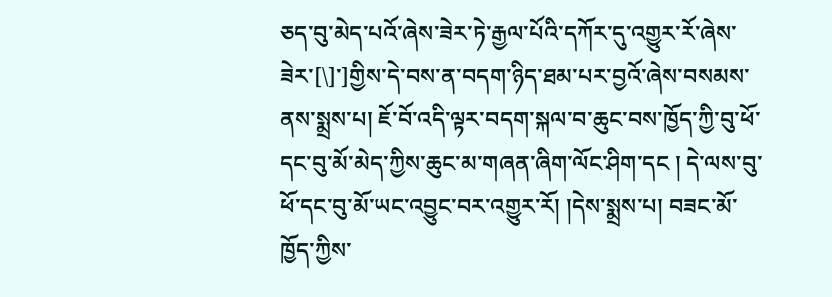ཅད་བུ་མེད་པའོ་ཞེས་ཟེར་ཏེ་རྒྱལ་པོའི་དཀོར་དུ་འགྱུར་རོ་ཞེས་ཟེར་[\]་]གྱིས་དེ་བས་ན་བདག་ཉིད་ཐམ་པར་བྱའོ་ཞེས་བསམས་ནས་སྨྲས་པ། ཇོ་བོ་འདི་ལྟར་བདག་སྐལ་བ་ཆུང་བས་ཁྱོད་ཀྱི་བུ་ཕོ་དང་བུ་མོ་མེད་ཀྱིས་ཆུང་མ་གཞན་ཞིག་ལོང་ཤིག་དང ། དེ་ལས་བུ་ཕོ་དང་བུ་མོ་ཡང་འབྱུང་བར་འགྱུར་རོ། །དེས་སྨྲས་པ། བཟང་མོ་ཁྱོད་ཀྱིས་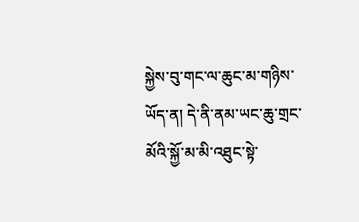སྐྱེས་བུ་གང་ལ་ཆུང་མ་གཉིས་ཡོད་ན། དེ་ནི་ནམ་ཡང་ཆུ་གྲང་མོའི་སྐྱོ་མ་མི་འཐུང་སྟེ་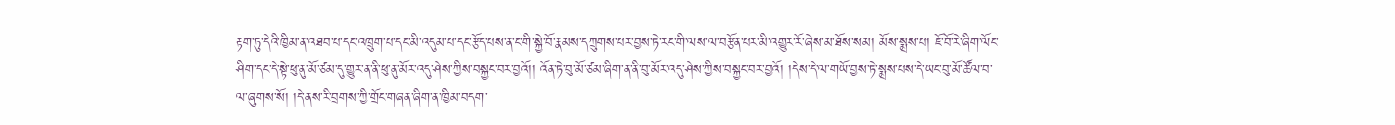རྟག་ཏུ་དེའི་ཁྱིམ་ན་འཐབ་པ་དང་འཁྲུག་པ་དང་མི་འདུམ་པ་དང་རྩོད་པས་ན་ང་གི་སྐྱེ་བོ་རྣམས་དཀྲུགས་པར་བྱས་ཏེ་རང་གི་ལས་ལ་བརྩོན་པར་མི་འགྱུར་རོ་ཞེས་མ་ཐོས་སམ། མོས་སྨྲས་པ། ཇོ་བོ་རེ་ཞིག་ལོང་ཤིག་དང་དེ་སྟེ་ཕུ་ནུ་མོ་ཙམ་དུ་གྱུར་ན་ནི་ཕུ་ནུ་མོར་འདུ་ཤེས་ཀྱིས་བསྐྱང་བར་བྱའོ།། འོན་ཏེ་བུ་མོ་ཙམ་ཞིག་ན་ནི་བུ་མོར་འདུ་ཤེས་ཀྱིས་བསྐྱང་བར་བྱའོ། །དེས་དེ་ལ་གཡོ་བྱས་ཏེ་སྨྲས་པས་དེ་ཡང་བུ་མོ་ཚོལ་བ་ལ་ཞུགས་སོ། །དེ་ནས་རི་བྲགས་ཀྱི་གྲོང་གཞན་ཞིག་ན་ཁྱིམ་བདག་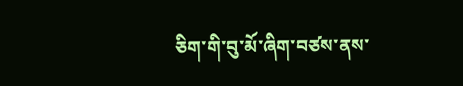ཅིག་གི་བུ་མོ་ཞིག་བཙས་ནས་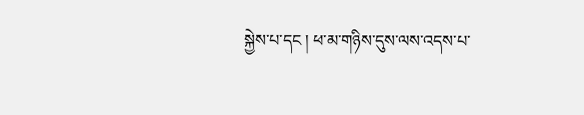སྐྱེས་པ་དང ། ཕ་མ་གཉིས་དུས་ལས་འདས་པ་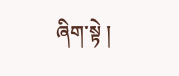ཞིག་སྟེ །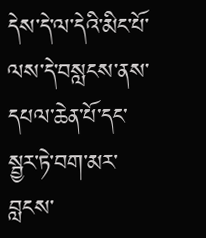དེས་དེ་ལ་དེའི་མིང་པོ་ལས་དེ་བསླངས་ནས་དཔལ་ཆེན་པོ་དང་སྦྱར་ཏེ་བག་མར་བླངས་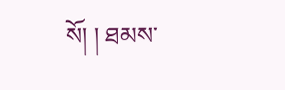སོ། ། ཐམས་